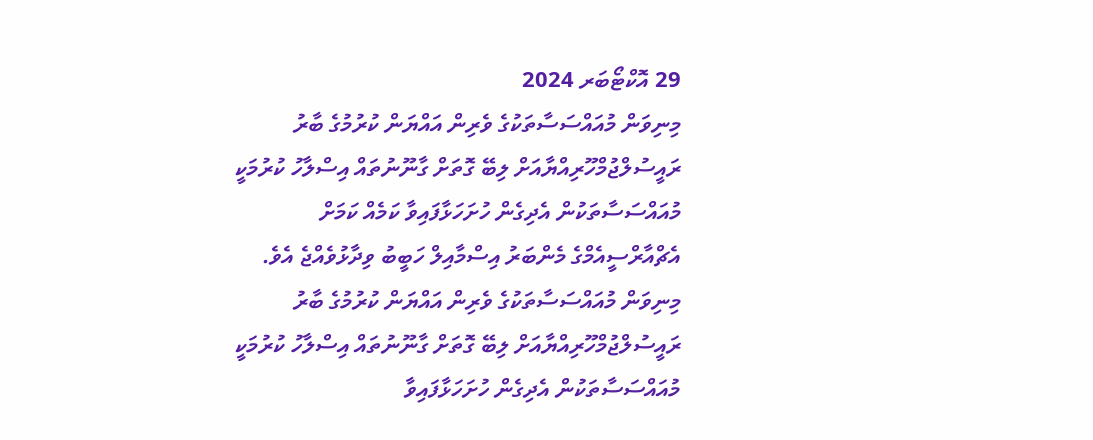29 އޮކްޓޯބަރ 2024
މިނިވަން މުއައްސަސާތަކުގެ ވެރިން އައްޔަން ކުރުމުގެ ބާރު ރައީސުލްޖުމްހޫރިއްޔާއަށް ލިބޭ ގޮތަށް ގާނޫނުތައް އިސްލާހު ކުރުމަކީ މުއައްސަސާތަކުން އެދިގެން ހުށަހަޅާފައިވާ ކަމެއް ކަމަށް އެޗްއާރްސީއެމްގެ މެންބަރު އިސްމާއިލް ހަބީބު ވިދާޅުވެއްޖެ އެވެ.
މިނިވަން މުއައްސަސާތަކުގެ ވެރިން އައްޔަން ކުރުމުގެ ބާރު ރައީސުލްޖުމްހޫރިއްޔާއަށް ލިބޭ ގޮތަށް ގާނޫނުތައް އިސްލާހު ކުރުމަކީ މުއައްސަސާތަކުން އެދިގެން ހުށަހަޅާފައިވާ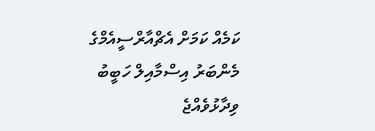ކަމެއް ކަމަށް އެޗްއާރްސީއެމްގެ މެންބަރު އިސްމާއިލް ހަބީބު ވިދާޅުވެއްޖެ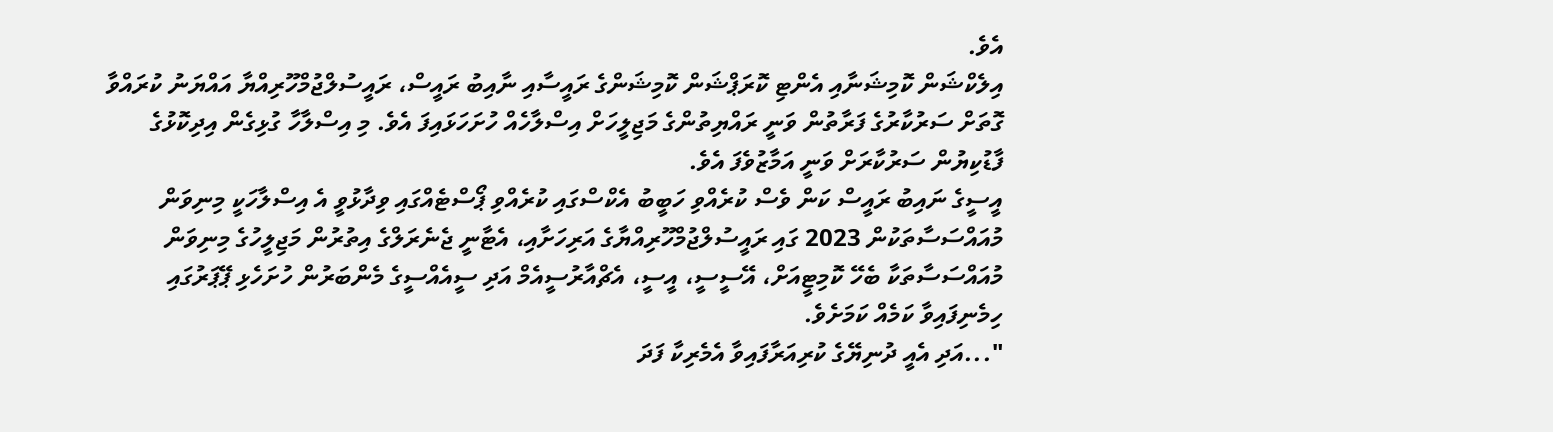އެވެ.
އިލެކްޝަން ކޮމިޝަނާއި އެންޓި ކޮރަޕްޝަން ކޮމިޝަންގެ ރައީސާއި ނާއިބު ރައީސް، ރައީސުލްޖުމްހޫރިއްޔާ އައްޔަނު ކުރައްވާ ގޮތަށް ސަރުކާރުގެ ފަރާތުން ވަނީ ރައްޔިތުންގެ މަޖިލީހަށް އިސްލާހެއް ހުށަހަޅައިފަ އެވެ. މި އިސްލާހާ ގުޅިގެން އިދިކޮޅުގެ ފާޑުކިޔުން ސަރުކާރަށް ވަނީ އަމާޒުވެފަ އެވެ.
އީސީގެ ނައިބު ރައީސް ކަން ވެސް ކުރެއްވި ހަބީބު އެކްސްގައި ކުރެއްވި ޕޯސްޓެއްގައި ވިދާޅުވީ އެ އިސްލާހަކީ މިނިވަން މުއައްސަސާތަކުން 2023 ގައި ރައީސުލްޖުމްހޫރިއްޔާގެ އަރިހަށާއި، އެޓާނީ ޖެނެރަލްގެ އިތުރުން މަޖިލީހުގެ މިނިވަން މުއައްސަސާތަކާ ބެހޭ ކޮމިޓީއަށް، އޭސީސީ، އީސީ، އެޗްއާރުސީއެމް އަދި ސީއެއްސީގެ މެންބަރުން ހުށަހެޅި ޕޭޕަރުގައި ހިމެނިފައިވާ ކަމެއް ކަމަށެވެ.
"...އަދި އެއީ ދުނިޔޭގެ ކުރިއަރާފައިވާ އެމެރިކާ ފަދަ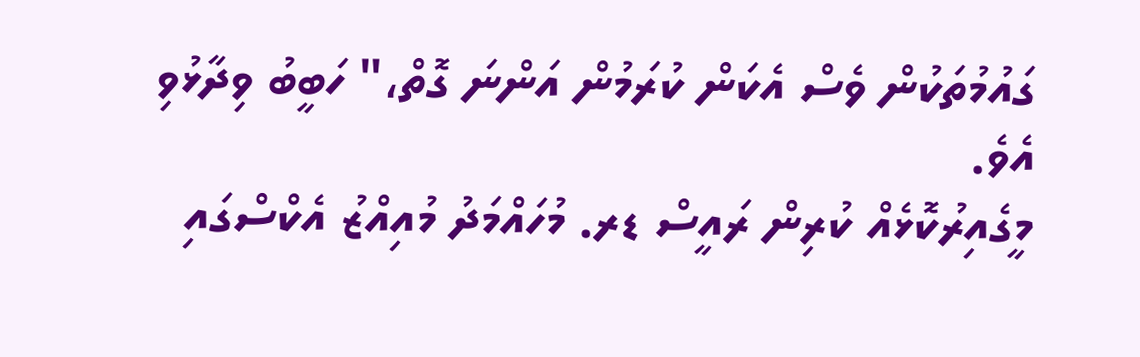ގައުމުތަކުން ވެސް އެކަން ކުރަމުން އަންނަ ގޮތް،" ހަބީބު ވިދާޅުވި އެވެ.
މީގެއިރުކޮޅެއް ކުރިން ރައީސް ޑރ. މުހައްމަދު މުއިއްޒު އެކްސްގައި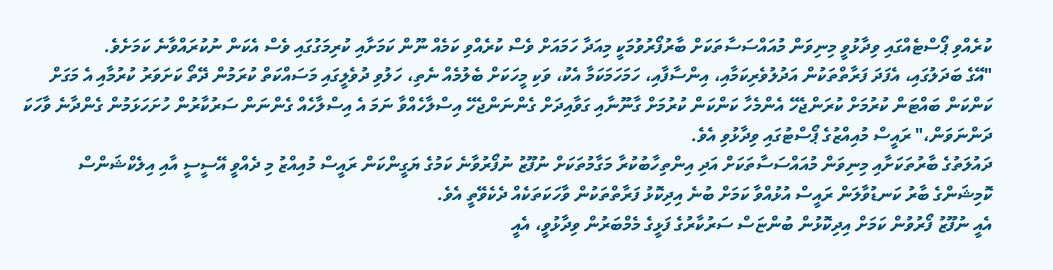ކުރެއްވި ޕޯސްޓެއްގައި ވިދާޅުވީ މިނިވަން މުއައްސަސާތަކަށް ބާރުފޯރުވުމަކީ މިއަދާ ހަމައަށް ވެސް ކުރެއްވި ކަމެއް ނޫން ކަމަށާއި ކުރިމަގުގައި ވެސް އެކަން ނުކުރައްވާނެ ކަމަށެވެ.
"އޭގެ ބަދަލުގައި، އެފަދަ ފަރާތްތަކުން އަދުލުވެރިކަމާއި، އިންސާފާއި، ހަމަހަމަކަމާ އެކު، ވަކި މީހަކަށް ބެލުމެއް ނެތި، ހަލުވި ދުވެލީގައި މަސައްކަތް ކުރަމުން ދޭތޯ ކަށަވަރު ކުރުމާއި އެ މަގަށް ކަންކަން ބައްޓަން ކުރުމަށް ކުރަންޖެހޭ އެންމެހާ ކަންކަން ކުރުމަށް ގާނޫނާއި ގަވާއިދަށް ގެންނަންޖެހޭ އިސްލާހެއްވާ ނަމަ އެ އިސްލާހެއް ގެންނަން ސަރުކާރުން ހުށަހަޅަމުން ގެންދާނެ ވާހަކަ ދަންނަވަން،" ރައީސް މުއިއްޒުގެ ޕޯސްޓުގައި ވިދާޅުވި އެވެ.
ދައުލަތުގެ ބާރުތަކަށާއި މިނިވަން މުއައްސަސާތަކަށް އަދި އިންތިހާބުކުރާ މަގާމުތަކަށް ނުފޫޒު ނުފޯރުވާނެ ކަމުގެ ޔަގީންކަން ރައީސް މުއިއްޒު މި ދެއްވީ އޭސީސީ އާއި އިލެކްޝަންސް ކޮމިޝަންގެ ބާރު ކަނޑުވާލަން ރައީސް އުޅުއްވާ ކަމަށް ބުނެ އިދިކޮޅު ފަރާތްތަކުން ވާހަކަތަކެއް ދެކެވޭތީ އެވެ.
އެއީ ނުފޫޒު ފޯރުވުން ކަމަށް އިދިކޮޅުން ބުންޏަސް ސަރުކާރުގެ ފަޅީގެ މެމްބަރުން ވިދާޅުވީ، އެއީ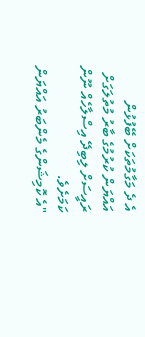އެ ދެ މަގާމުތަކަށް ބޭފުޅުން އައްޔަން ކުރުމުގެ ބާރު މުތުލަގަށް ރައީސަށް ލިބިދޭ އިސްލާހެއް ނޫން ކަމަށެވެ.
"އެ ކޮމިޝަންގެ މެންބަރު އައްޔަން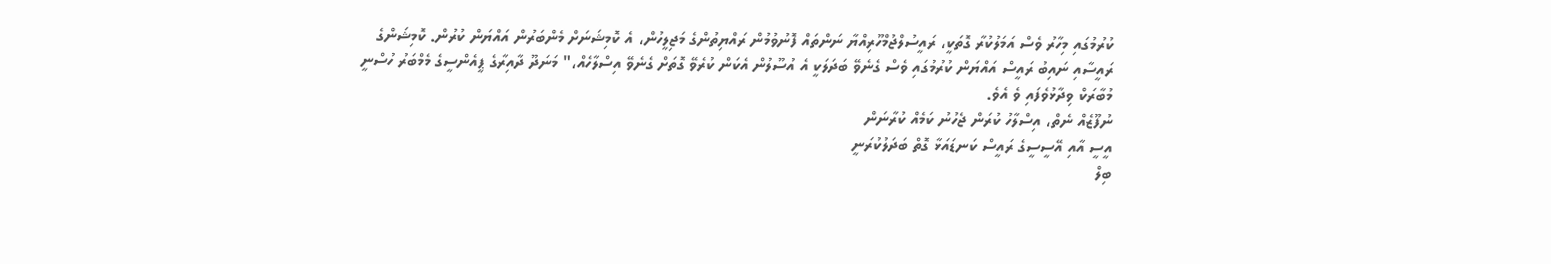ކުރުމުގައި މިހާރު ވެސް އަމަލުކުރާ ގޮތަކީ، ރައީސުލްޖުމްހޫރިއްޔާ ނަންތައް ފޮނުވުމުން ރައްޔިތުންގެ މަޖިލީހުން، އެ ކޮމިޝަނަށް މެންބަރުން އައްޔަން ކުރުން. ކޮމިޝަންގެ ރައީސާއި ނައިބު ރައީސް އައްޔަން ކުރުމުގައި ވެސް ގެނެވޭ ބަދަލަކީ އެ އުސޫލުން އެކަން ކުރެވޭ ގޮތަށް ގެނެވޭ އިސްލާހެއް،" މަނަދޫ ދާއިރާގެ ޕީއެންސީގެ މެމްބަރު ހުސްނީ މުބާރަކް ވިދާޅުވެފައި ވެ އެވެ.
ނުފޫޒެއް ނެތް، އިސްލާހު ކުރަން ޖެހުނު ކަމެއް ކުރާނަން
އީސީ އާއި އޭސީސީގެ ރައީސް ކަނޑައަޅާ ގޮތް ބަދަލުކުރަނީ
ބިލް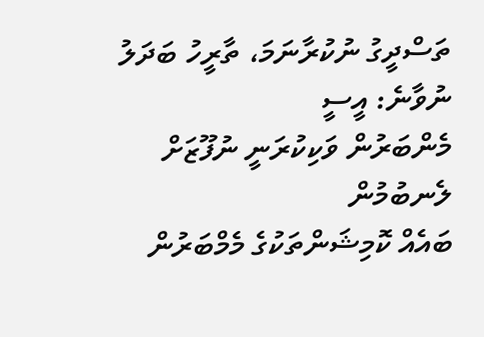ތަސްދީގު ނުކުރާނަމަ، ތާރީހު ބަދަލު ނުވާނެ: އީސީ
މެންބަރުން ވަކިކުރަނީ ނުފޫޒަށް ލެނބުމުން
ބައެއް ކޮމިޝަންތަކުގެ މެމްބަރުން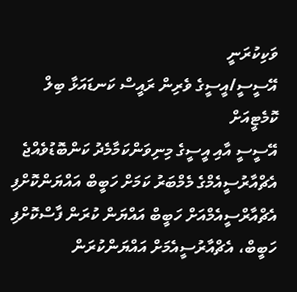ވަކިކުރަނީ
އޭސީސީ/އީސީގެ ވެރިން ރައީސް ކަނޑައަޅާ ބިލް ކޮމެޓީއަށް
އޭސީސީ އާއި އީސީގެ މިނިވަންކަމާމެދު ކަންބޮޑުވެއްޖެ
އެޗްއާރުސީއެމްގެ މެމްބަރު ކަމަށް ހަބީބް އައްޔަންކޮށްފި
އެޗްއާރްސީއެމްއަށް ހަބީބް އައްޔަން ކުރަން ފާސްކޮށްފި
ހަބީބް، އެޗްއާރުސީއެމަށް އައްޔަންކުރަން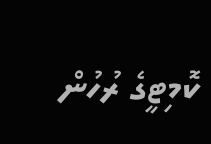ކޮމިޓީގެ ރުހުން